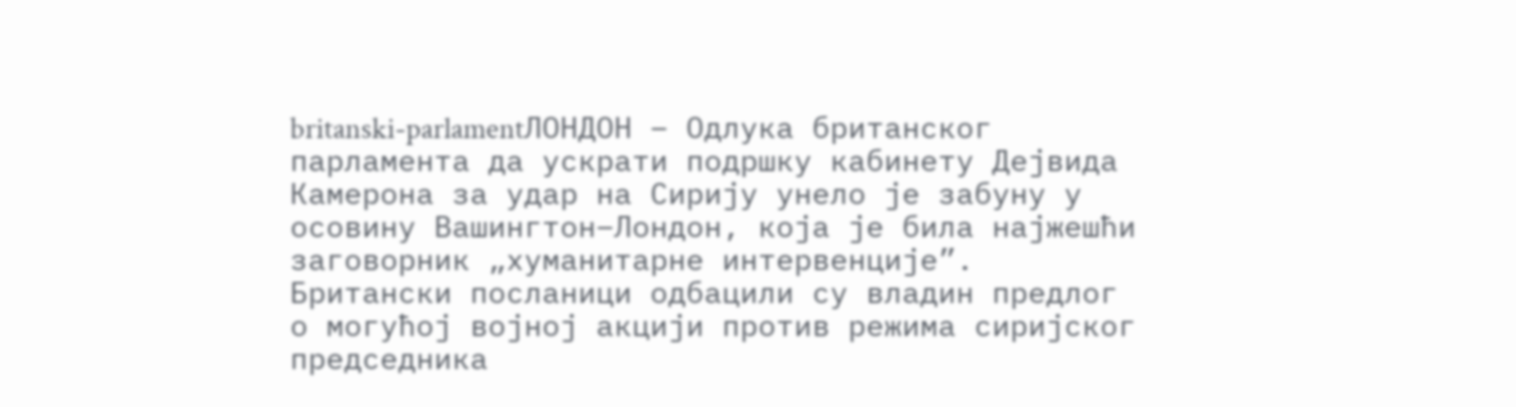britanski-parlamentЛОНДОН – Одлука британског парламента да ускрати подршку кабинету Дејвида Камерона за удар на Сирију унело је забуну у осовину Вашингтон–Лондон, која је била најжешћи заговорник „хуманитарне интервенције”. Британски посланици одбацили су владин предлог о могућој војној акцији против режима сиријског председника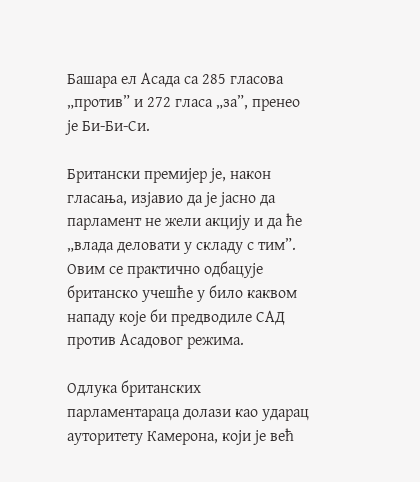Башара ел Асада са 285 гласова „против” и 272 гласа „за”, пренео је Би-Би-Си.

Британски премијер је, након гласања, изјавио да је јасно да парламент не жели акцију и да ће „влада деловати у складу с тим”. Овим се практично одбацује британско учешће у било каквом нападу које би предводиле САД против Асадовог режима.

Одлука британских парламентараца долази као ударац ауторитету Камерона, који је већ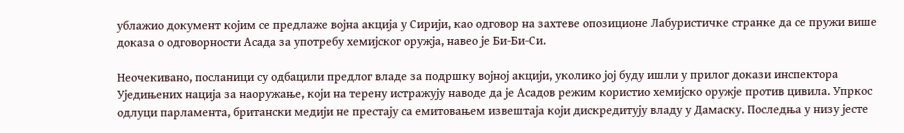ублажио документ којим се предлаже војна акција у Сирији, као одговор на захтеве опозиционе Лабуристичке странке да се пружи више доказа о одговорности Асада за употребу хемијског оружја, навео је Би-Би-Си.

Неочекивано, посланици су одбацили предлог владе за подршку војној акцији, уколико јој буду ишли у прилог докази инспектора Уједињених нација за наоружање, који на терену истражују наводе да је Асадов режим користио хемијско оружје против цивила. Упркос одлуци парламента, британски медији не престају са емитовањем извештаја који дискредитују владу у Дамаску. Последња у низу јесте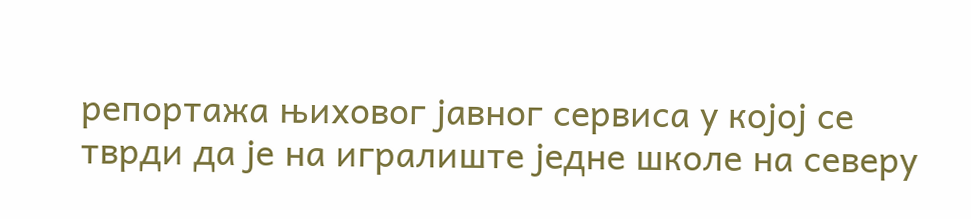репортажа њиховог јавног сервиса у којој се тврди да је на игралиште једне школе на северу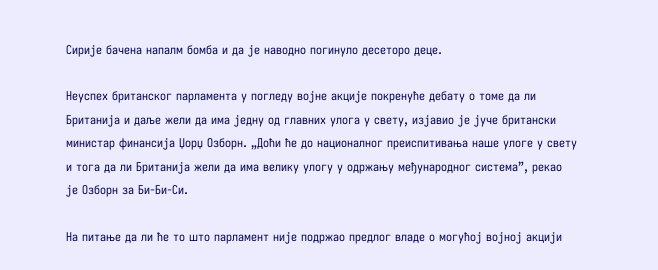Сирије бачена напалм бомба и да је наводно погинуло десеторо деце.

Неуспех британског парламента у погледу војне акције покренуће дебату о томе да ли Британија и даље жели да има једну од главних улога у свету, изјавио је јуче британски министар финансија Џорџ Озборн. „Доћи ће до националног преиспитивања наше улоге у свету и тога да ли Британија жели да има велику улогу у одржању међународног система”, рекао је Озборн за Би-Би-Си.

На питање да ли ће то што парламент није подржао предлог владе о могућој војној акцији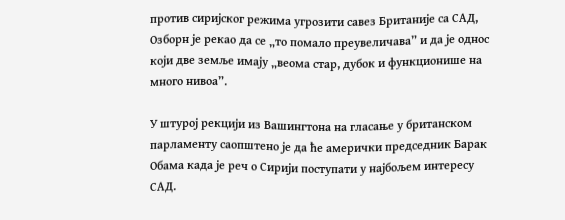против сиријског режима угрозити савез Британије са САД, Озборн је рекао да се „то помало преувеличава” и да је однос који две земље имају „веома стар, дубок и функционише на много нивоа”.

У штурој рекцији из Вашингтона на гласање у британском парламенту саопштено је да ће амерички председник Барак Обама када је реч о Сирији поступати у најбољем интересу САД.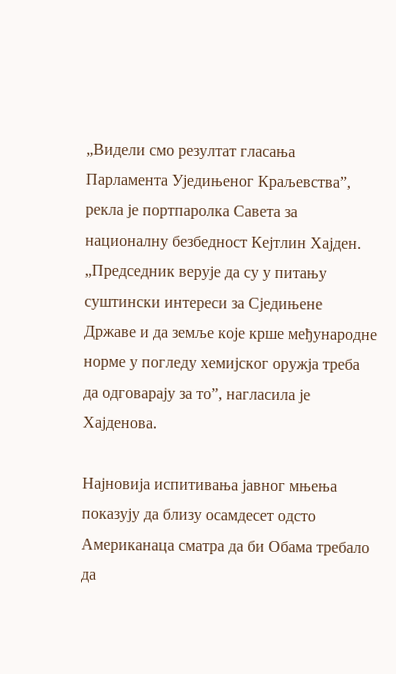„Видели смо резултат гласања Парламента Уједињеног Краљевства”, рекла је портпаролка Савета за националну безбедност Кејтлин Хајден. „Председник верује да су у питању суштински интереси за Сједињене Државе и да земље које крше међународне норме у погледу хемијског оружја треба да одговарају за то”, нагласила је Хајденова.

Најновија испитивања јавног мњења показују да близу осамдесет одсто Американаца сматра да би Обама требало да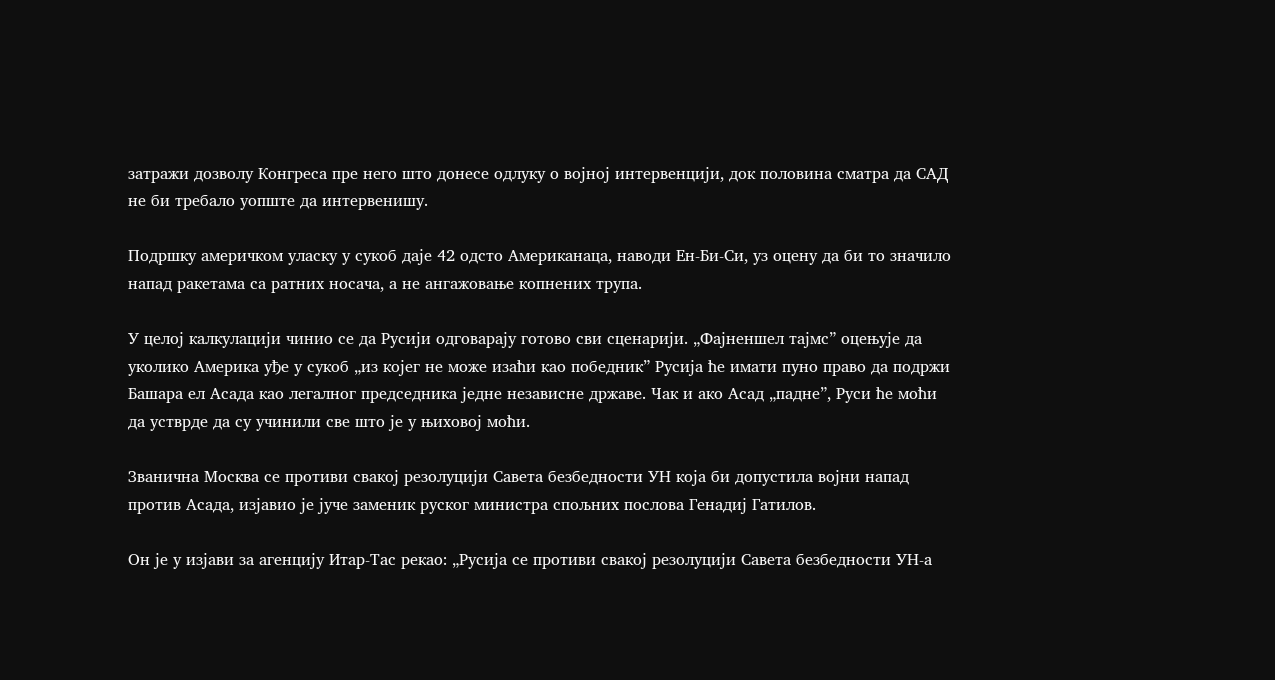затражи дозволу Конгреса пре него што донесе одлуку о војној интервенцији, док половина сматра да САД не би требало уопште да интервенишу.

Подршку америчком уласку у сукоб даје 42 одсто Американаца, наводи Ен-Би-Си, уз оцену да би то значило напад ракетама са ратних носача, а не ангажовање копнених трупа.

У целој калкулацији чинио се да Русији одговарају готово сви сценарији. „Фајненшел тајмс” оцењује да уколико Америка уђе у сукоб „из којег не може изаћи као победник” Русија ће имати пуно право да подржи Башара ел Асада као легалног председника једне независне државе. Чак и ако Асад „падне”, Руси ће моћи да устврде да су учинили све што је у њиховој моћи.

Званична Москва се противи свакој резолуцији Савета безбедности УН која би допустила војни напад против Асада, изјавио је јуче заменик руског министра спољних послова Генадиј Гатилов.

Он је у изјави за агенцију Итар-Тас рекао: „Русија се противи свакој резолуцији Савета безбедности УН-а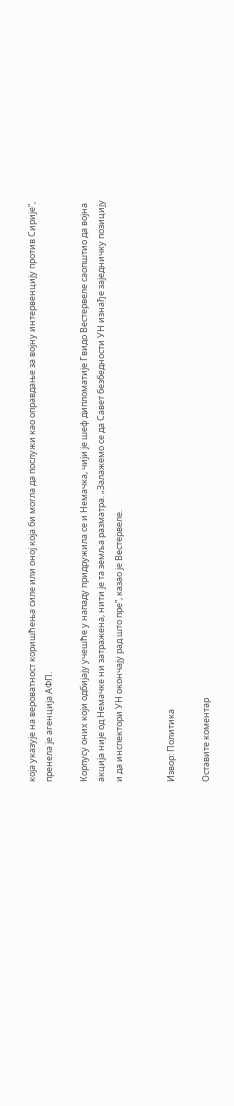која указује на вероватност коришћења силе или оној која би могла да послужи као оправдање за војну интервенцију против Сирије”, пренела је агенција АФП.

Корпусу оних који одбијају учешће у нападу придружила се и Немачка, чији је шеф дипломатије Гвидо Вестервеле саопштио да војна акција није од Немачке ни затражена, нити је та земља разматра. „Залажемо се да Савет безбедности УН изнађе заједничку позицију и да инспектори УН окончају рад што пре”, казао је Вестервеле.


Извор: Политика

Оставите коментар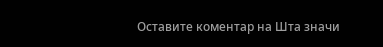Оставите коментар на Шта значи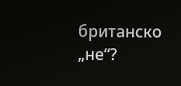британско „не“?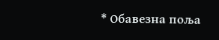* Обавезна поља